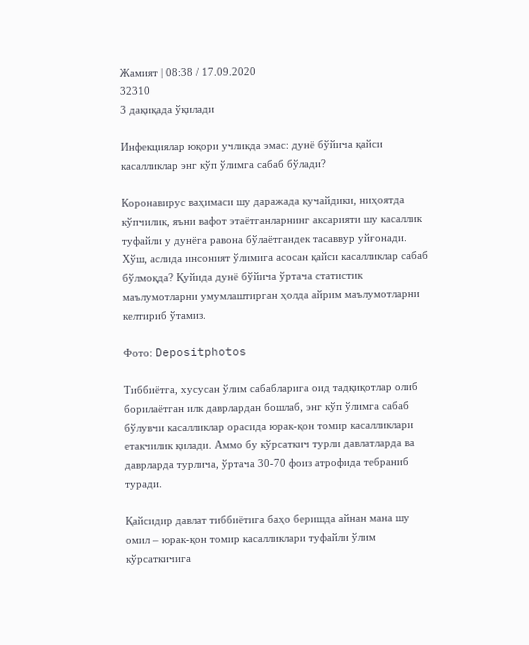Жамият | 08:38 / 17.09.2020
32310
3 дақиқада ўқилади

Инфекциялар юқори учликда эмас: дунё бўйича қайси касалликлар энг кўп ўлимга сабаб бўлади?

Коронавирус ваҳимаси шу даражада кучайдики, ниҳоятда кўпчилик, яъни вафот этаётганларнинг аксарияти шу касаллик туфайли у дунёга равона бўлаётгандек тасаввур уйғонади. Хўш, аслида инсоният ўлимига асосан қайси касалликлар сабаб бўлмоқда? Қуйида дунё бўйича ўртача статистик маълумотларни умумлаштирган ҳолда айрим маълумотларни келтириб ўтамиз.

Фото: Depositphotos

Тиббиётга, хусусан ўлим сабабларига оид тадқиқотлар олиб борилаётган илк даврлардан бошлаб, энг кўп ўлимга сабаб бўлувчи касалликлар орасида юрак-қон томир касалликлари етакчилик қилади. Аммо бу кўрсаткич турли давлатларда ва даврларда турлича, ўртача 30-70 фоиз атрофида тебраниб туради.

Қайсидир давлат тиббиётига баҳо беришда айнан мана шу омил – юрак-қон томир касалликлари туфайли ўлим кўрсаткичига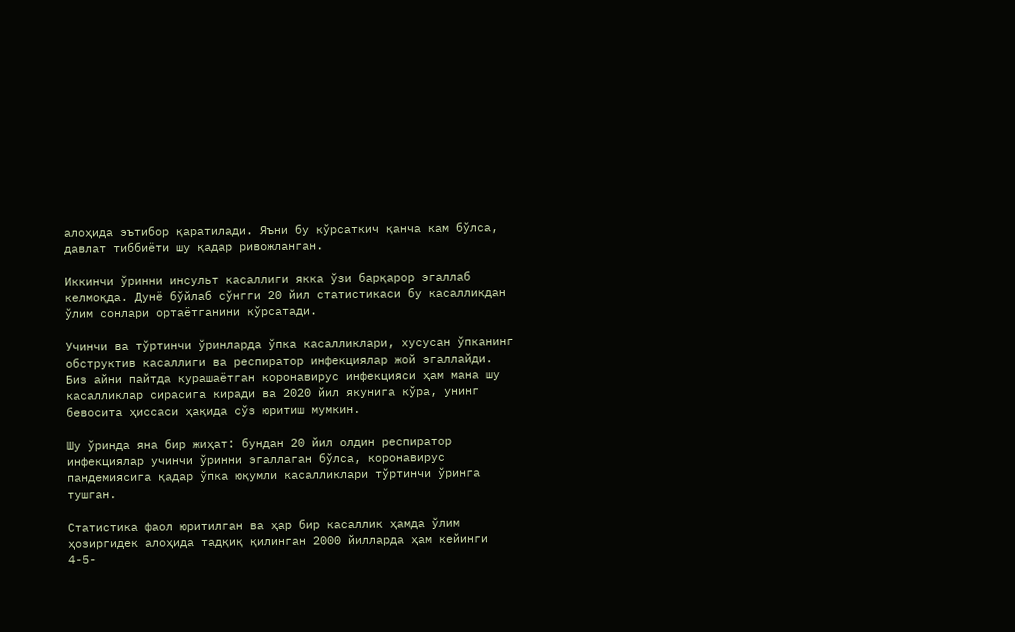алоҳида эътибор қаратилади. Яъни бу кўрсаткич қанча кам бўлса, давлат тиббиёти шу қадар ривожланган.

Иккинчи ўринни инсульт касаллиги якка ўзи барқарор эгаллаб келмоқда. Дунё бўйлаб сўнгги 20 йил статистикаси бу касалликдан ўлим сонлари ортаётганини кўрсатади.

Учинчи ва тўртинчи ўринларда ўпка касалликлари, хусусан ўпканинг обструктив касаллиги ва респиратор инфекциялар жой эгаллайди. Биз айни пайтда курашаётган коронавирус инфекцияси ҳам мана шу касалликлар сирасига киради ва 2020 йил якунига кўра, унинг бевосита ҳиссаси ҳақида сўз юритиш мумкин.

Шу ўринда яна бир жиҳат: бундан 20 йил олдин респиратор инфекциялар учинчи ўринни эгаллаган бўлса, коронавирус пандемиясига қадар ўпка юқумли касалликлари тўртинчи ўринга тушган.

Статистика фаол юритилган ва ҳар бир касаллик ҳамда ўлим ҳозиргидек алоҳида тадқиқ қилинган 2000 йилларда ҳам кейинги 4-5-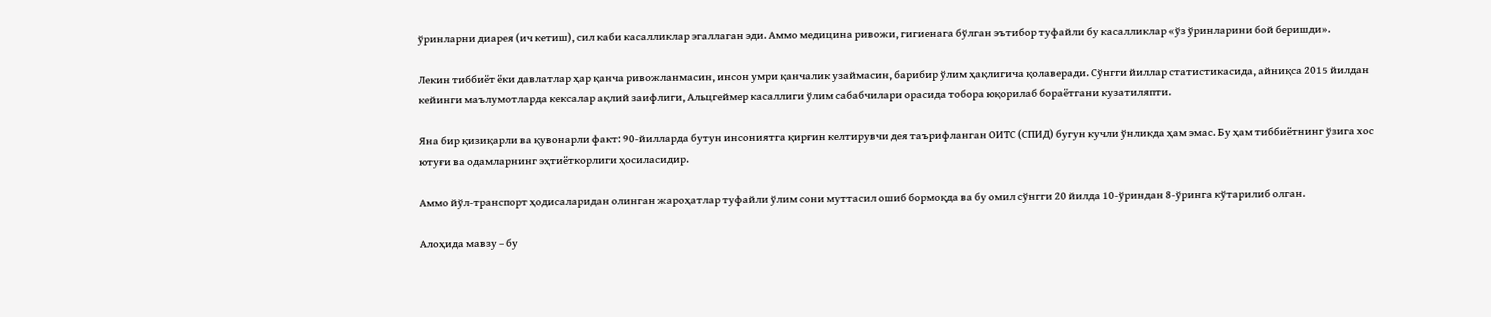ўринларни диарея (ич кетиш), сил каби касалликлар эгаллаган эди. Аммо медицина ривожи, гигиенага бўлган эътибор туфайли бу касалликлар «ўз ўринларини бой беришди».

Лекин тиббиёт ёки давлатлар ҳар қанча ривожланмасин, инсон умри қанчалик узаймасин, барибир ўлим ҳақлигича қолаверади. Сўнгги йиллар статистикасида, айниқса 2015 йилдан кейинги маълумотларда кексалар ақлий заифлиги, Альцгеймер касаллиги ўлим сабабчилари орасида тобора юқорилаб бораётгани кузатиляпти.

Яна бир қизиқарли ва қувонарли факт: 90-йилларда бутун инсониятга қирғин келтирувчи дея таърифланган ОИТС (СПИД) бугун кучли ўнликда ҳам эмас. Бу ҳам тиббиётнинг ўзига хос ютуғи ва одамларнинг эҳтиёткорлиги ҳосиласидир.

Аммо йўл-транспорт ҳодисаларидан олинган жароҳатлар туфайли ўлим сони муттасил ошиб бормоқда ва бу омил сўнгги 20 йилда 10-ўриндан 8-ўринга кўтарилиб олган.

Алоҳида мавзу – бу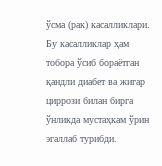ўсма (рак) касалликлари. Бу касалликлар ҳам тобора ўсиб бораётган қандли диабет ва жигар циррози билан бирга ўнликда мустаҳкам ўрин эгаллаб турибди.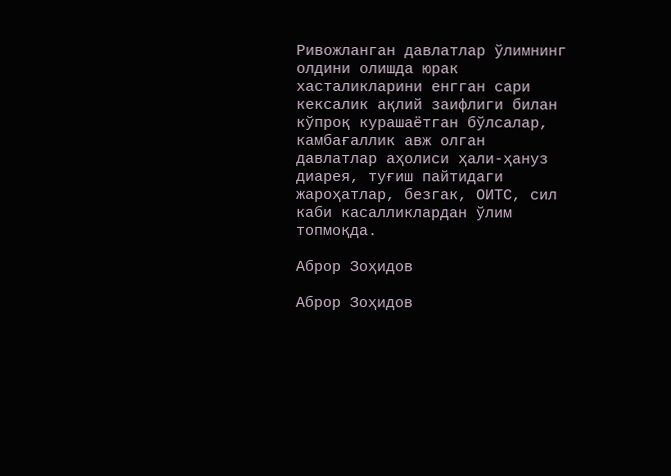Ривожланган давлатлар ўлимнинг олдини олишда юрак хасталикларини енгган сари кексалик ақлий заифлиги билан кўпроқ курашаётган бўлсалар, камбағаллик авж олган давлатлар аҳолиси ҳали-ҳануз диарея, туғиш пайтидаги жароҳатлар, безгак, ОИТС, сил каби касалликлардан ўлим топмоқда.

Аброр Зоҳидов

Аброр Зоҳидов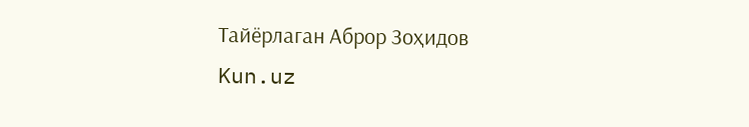Тайёрлаган Аброр Зоҳидов
Kun.uz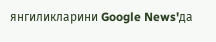янгиликларини Google News'да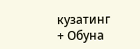кузатинг
+ Обуна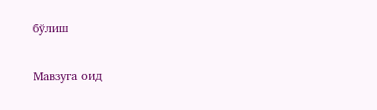бўлиш

Мавзуга оид